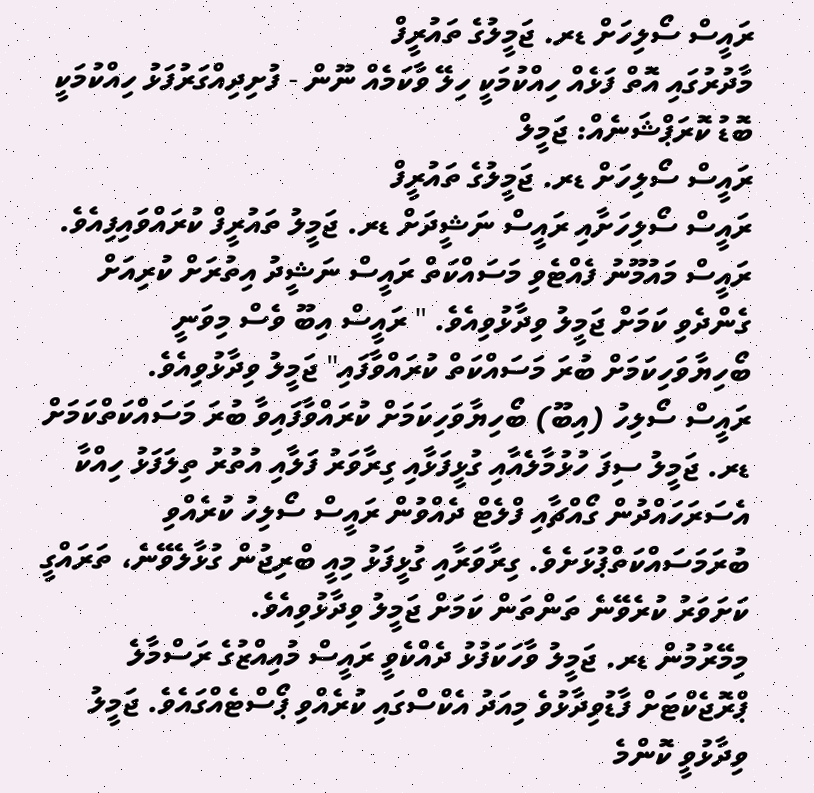ރައީސް ސޯލިހަށް ޑރ. ޖަމީލުގެ ތައުރީފް
މާދުރުގައި އޮތް ފަޅެއް ހިއްކުމަކީ ހިލޭ ވާކަމެއް ނޫން - ފުށިދިއްގަރުފަޅު ހިއްކުމަކީ ބޮޑު ކޮރަޕްޝަނެއް: ޖަމީލް
ރައީސް ސޯލިހަށް ޑރ. ޖަމީލުގެ ތައުރީފް
ރައީސް ސޯލިހަށާއި ރައީސް ނަޝީދަށް ޑރ. ޖަމީލު ތައުރީފް ކުރައްވައިފިއެވެ. ރައީސް މައުމޫނު ފެއްޓެވި މަސައްކަތް ރައީސް ނަޝީދު އިތުރަށް ކުރިއަށް ގެންދެވި ކަމަށް ޖަމީލު ވިދާޅުވިއެވެ. " ރައީސް އިބޫ ވެސް މިވަނީ ބޯހިޔާވަހިކަމަށް ބުރަ މަސައްކަތް ކުރައްވާފައި" ޖަމީލު ވިދާޅުވިއެވެ.
ރައީސް ސޯލިހު (އިބޫ) ބޯހިޔާވަހިކަމަށް ކުރައްވާފައިވާ ބުރަ މަސައްކަތްކަމަށް ޑރ. ޖަމީލު ސިފަ ހުޅުމާލެއާއި ގުޅީފަޅާއި ގިރާވަރު ފަލާއި އުތުރު ތިލަފަޅު ހިއްކާ އެސަރަހައްދުން ގޯއްޗާއި ފްލެޓް ދެއްވުން ރައީސް ސޯލިހު ކުރެއްވި ބުރަމަސައްކަތްޕުޅަށެވެ. ގިރާވަރާއި ގުޅީފަޅު މިއީ ބްރިޖުން ގުޅާލެވޭނެ، ތަރައްގީ ކަށަވަރު ކުރެވޭނެ ތަންތަން ކަމަށް ޖަމީލު ވިދާޅުވިއެވެ.
މިމޭރުމުން ޑރ. ޖަމީލު ވާހަކަފުޅު ދެއްކެވީ ރައީސް މުއިއްޒުގެ ރަސްމާލެ ޕްރޮޖެކްޓަށް ފާޑުވިދާޅުވެ މިއަދު އެކްސްގައި ކުރެއްވި ޕޯސްޓެއްގައެވެ. ޖަމީލު ވިދާޅުވީ ކޮންމެ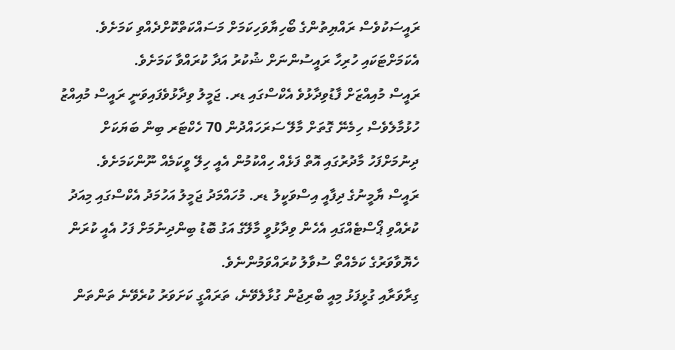ރައީސަކުވެސް ރައްޔިތުންގެ ބޯހިޔާވަހިކަމަށް މަސައްކަތްކޮށްދެއްވި ކަމަށެވެ. އެކަމަށްޓަކައި ހުރިހާ ރައީސުންނަށް ޝުކުރު އަދާ ކުރައްވާ ކަމަށެވެ.
ރައީސް މުއިއްޒަށް ފާޑުވިދާޅުވެ އެކްސްގައި ޑރ. ޖަމީލު ވިދާޅުވެފައިވަނީ ރައީސް މުއިއްޒު ހުޅުމާލެވެސް ހިމެނޭ ގޮތަށް މާލޭ ސަރަހައްދުން 70 ހެކްޓަރ ބިން ބަޔަކަށް ދިނުމަށްފަހު މާދުރުގައި އޮތް ފަޅެއް ހިއްކުމުން އެއީ ހިލޭ ވީކަމެއް ނޫންކަމަށެވެ.
ރައީސް ޔާމީނުގެ ދިފާއީ އިސްވަކީލު ޑރ. މުހައްމަދު ޖަމީލު އަހުމަދު އެކްސްގައި މިއަދު ކުރެއްވި ޕޯސްޓެއްގައި އެހެން ވިދާޅުވީ މާލޭގެ އަގު ބޮޑު ބިންދިނުމަށް ފަހު އެއީ ކުރަން ހެޔޮވާވަރުގެ ކަމެއްތޯ ސުވާލު ކުރައްވަމުންނެވެ.
ގިރާވަރާއި ގުޅީފަޅު މިއީ ބްރިޖުން ގުޅާލެވޭނެ، ތަރައްގީ ކަށަވަރު ކުރެވޭނެ ތަންތަން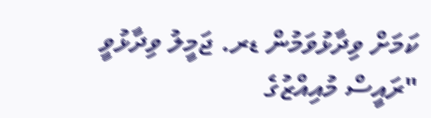ކަމަށް ވިދާޅުވަމުން ޑރ. ޖަމީލު ވިދާޅުވީ "ރައީސް މުއިއްޒުގެ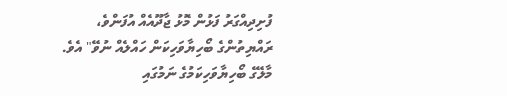ފުށިދިއްގަރު ފަޅުން މޮޅު ޖާދޫއެއް އުފަންވެ، ރައްޔިތުންގެ ބޯހިޔާވަހިކަން ހައްލެއް ނުވޭ" އެވެ. މާލޭގެ ބޯހިޔާވަހިކަމުގެ ނަމުގައި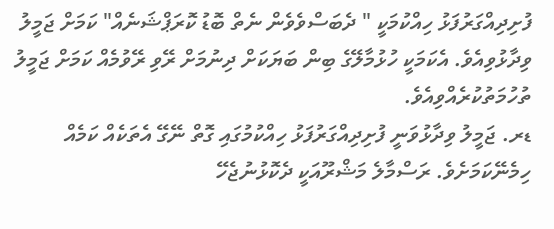ފުށިދިއްގަރުފަޅު ހިއްކުމަކީ " ދެބަސްވެވެން ނެތް ބޮޑު ކޮރަޕްޝަނެއް" ކަމަށް ޖަމީލު ވިދާޅުވިއެވެ. އެކަމަކީ ހުޅުމާލޭގެ ބިން ބަޔަކަށް ދިނުމަށް ރޭވި ރޭވުމެއް ކަމަށް ޖަމީލު ތުހުމަތުކުރެއްވިއެވެ.
ޑރ. ޖަމީލު ވިދާޅުވަނީ ފުށިދިއްގަރުފަޅު ހިއްކުމުގައި ގޮތް ނޭގޭ އެތަކެއް ކަމެއް ހިމެނޭކަމަށެވެ. ރަސްމާލެ މަޝްރޫއަކީ ދެކޮޅުނުޖެހޭ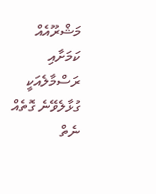މަޝްރޫއެއް ކަމަށާއި ރަސްމާލެއަކީ ގުޅާލެވޭނެ ގޮތެއް ނެތް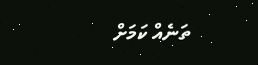ތަނެއް ކަމަށް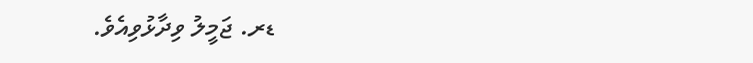ޑރ. ޖަމީލު ވިދާޅުވިއެވެ.